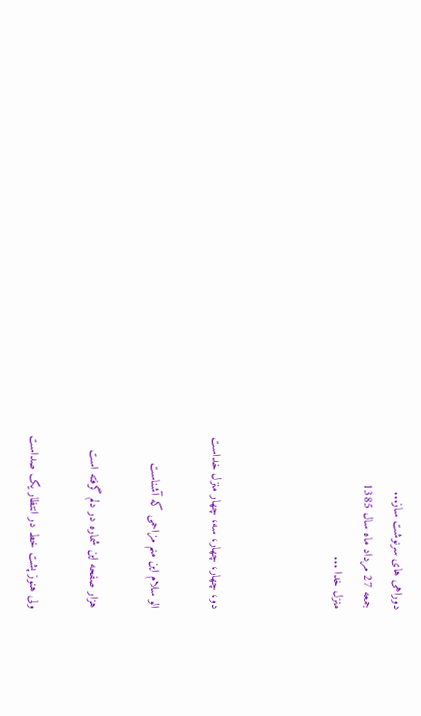دوراهی های سرنوشت ساز...
جمعه 27 مرداد ماه سال 1385
منزل خدا ...



دو، چهار، چهار، سه، چهار منزل خداست

الو سلام این منم مزاحمی که آشناست

هزار صفحه این شماره در دلم گرفته است

ولی هنوز پشت خط در انتظار یک صداست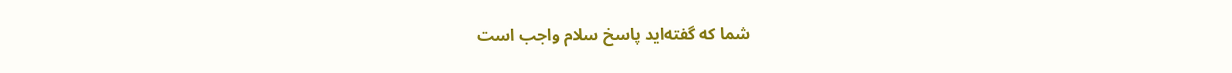شما که گفته‌اید پاسخ سلام واجب است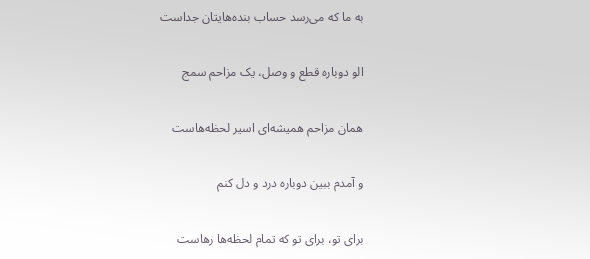به ما که می‌رسد حساب بنده‌هایتان جداست

الو دوباره قطع و وصل، یک مزاحم سمج

همان مزاحم همیشه‌ای اسیر لحظه‌هاست

و آمدم ببین دوباره درد و دل کنم

برای تو، برای تو که تمام لحظه‌ها رهاست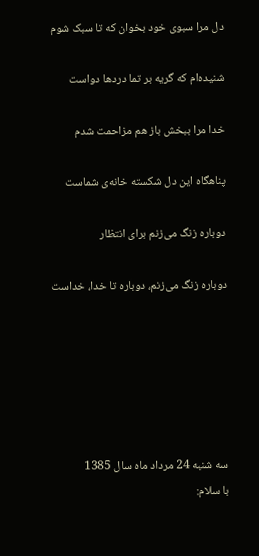دل مرا سبوی خود بخوان که تا سبک شوم

شنیده‌ام که گریه بر تما دردها دواست

خدا مرا ببخش باز هم مزاحمت شدم

پناهگاه این دل شکسته خانه‌ی شماست

دوباره زنگ می‌زنم برای انتظار

دوباره زنگ می‌زنم، دوباره تا خدا، خداست






سه شنبه 24 مرداد ماه سال 1385
با سلام: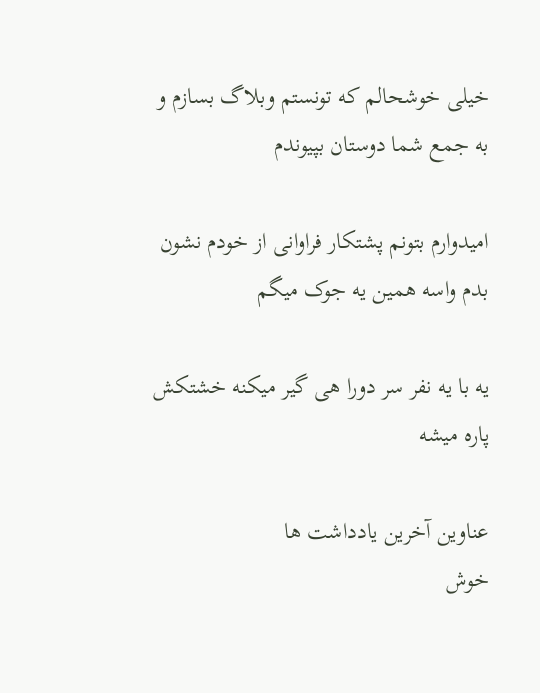خیلی خوشحالم که تونستم وبلاگ بسازم و به جمع شما دوستان بپیوندم

امیدوارم بتونم پشتکار فراوانی از خودم نشون بدم واسه همین یه جوک میگم

یه با یه نفر سر دورا هی گیر میکنه خشتکش پاره میشه

عناوین آخرین یادداشت ها
خوش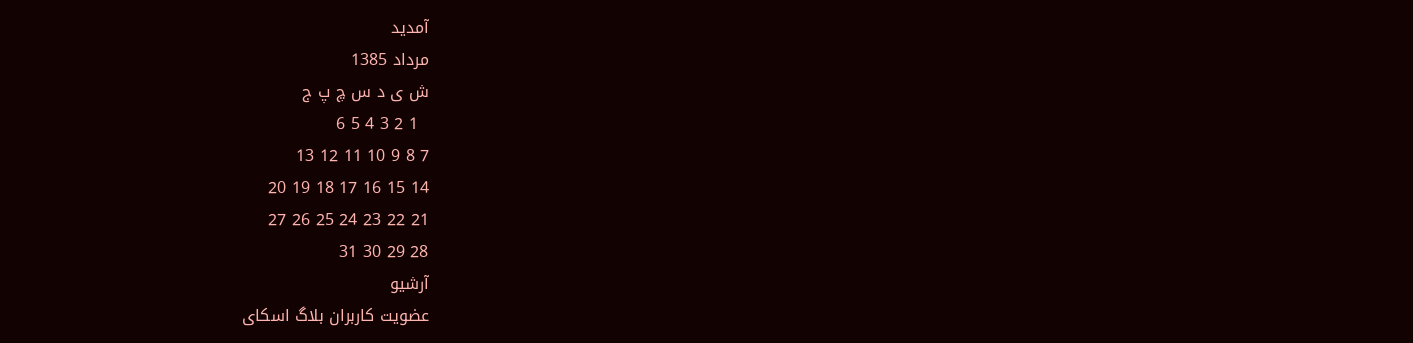آمدید
مرداد 1385
ش ی د س چ پ ج
  1 2 3 4 5 6
7 8 9 10 11 12 13
14 15 16 17 18 19 20
21 22 23 24 25 26 27
28 29 30 31
آرشیو
عضویت کاربران بلاگ اسکای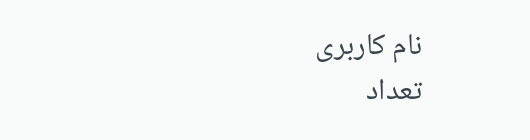نام کاربری
تعداد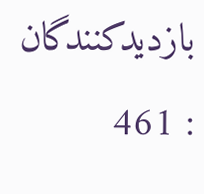بازدیدکنندگان : 461